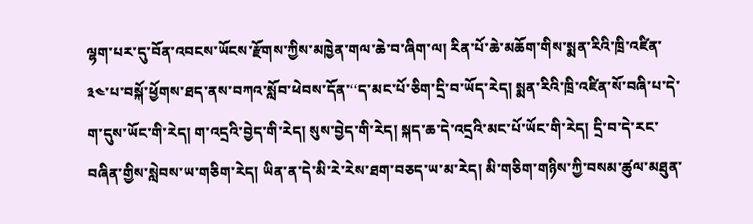ལྷག་པར་དུ་བོན་འབངས་ཡོངས་རྫོགས་ཀྱིས་མཁྱེན་གལ་ཆེ་བ་ཞིག་ལ། རིན་པོ་ཆེ་མཆོག་གིས་སྨན་རིའི་ཁྲི་འཛིན་༣༤་པ་བསྐོ་ཕྱོགས་ཐད་ནས་བཀའ་སློབ་ཕེབས་དོན་‘‘ད་མང་པོ་ཅིག་དྲི་བ་ཡོད་རེད། སྨན་རིའི་ཁྲི་འཛིན་སོ་བཞི་པ་དེ་ག་དུས་ཡོང་གི་རེད། ག་འདྲའི་བྱེད་གི་རེད། སུས་བྱེད་གི་རེད། སྐད་ཆ་དེ་འདྲའི་མང་པོ་ཡོང་གི་རེད། དྲི་བ་དེ་རང་བཞིན་གྱིས་སླེབས་ཡ་གཅིག་རེད། ཡིན་ན་དེ་མི་རེ་རེས་ཐག་བཅད་ཡ་མ་རེད། མི་གཅིག་གཉིས་ཀྱི་བསམ་ཚུལ་མཐུན་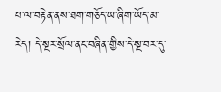པ་ལ་བརྟེན་ནས་ཐག་གཅོད་ཡ་ཞིག་ཡོད་མ་རེད། དེ་སྔར་སྲོལ་ནང་བཞིན་གྱིས་དེ་སྔ་བར་དུ་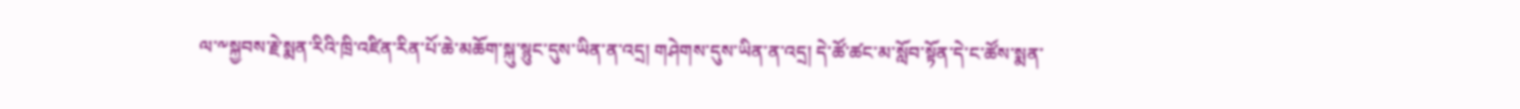ལ་༸སྐྱབས་རྗེ་སྨན་རིའི་ཁྲི་འཛིན་རིན་པོ་ཆེ་མཆོག་སྐུ་སྙུང་དུས་ཡིན་ན་འདྲ། གཤེགས་དུས་ཡིན་ན་འདྲ། དེ་ཚོ་ཚང་མ་སློབ་སྟོན་དེ་ང་ཚོས་སྨན་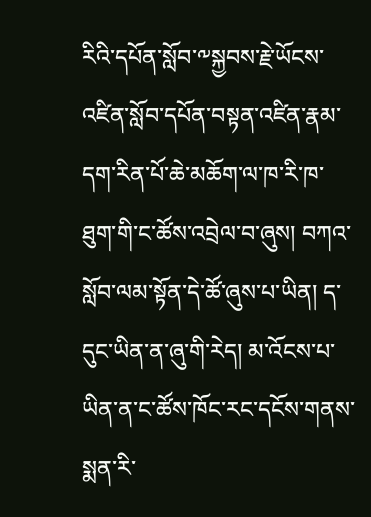རིའི་དཔོན་སློབ་༸སྐྱབས་རྗེ་ཡོངས་འཛིན་སློབ་དཔོན་བསྟན་འཛིན་རྣམ་དག་རིན་པོ་ཆེ་མཆོག་ལ་ཁ་རི་ཁ་ཐུག་གི་ང་ཚོས་འབྲེལ་བ་ཞུས། བཀའ་སློབ་ལམ་སྟོན་དེ་ཚོ་ཞུས་པ་ཡིན། ད་དུང་ཡིན་ན་ཞུ་གི་རེད། མ་འོངས་པ་ཡིན་ན་ང་ཚོས་ཁོང་རང་དངོས་གནས་སྨན་རི་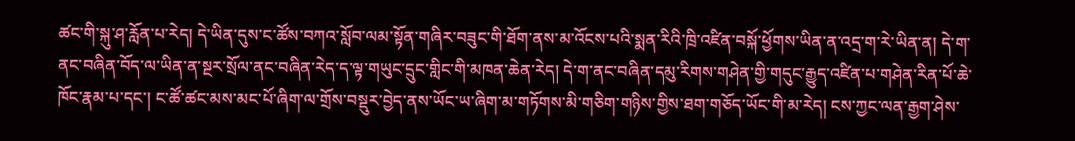ཚང་གི་སྐུ་ཤ་རློན་པ་རེད། དེ་ཡིན་དུས་ང་ཚོས་བཀའ་སློབ་ལམ་སྟོན་གཞིར་བཟུང་གི་ཐོག་ནས་མ་འོངས་པའི་སྨན་རིའི་ཁྲི་འཛིན་བསྐོ་ཕྱོགས་ཡིན་ན་འདྲ་ག་རེ་ཡིན་ན། དེ་ག་ནང་བཞིན་བོད་ལ་ཡིན་ན་སྔར་སྲོལ་ནང་བཞིན་རེད་ད་ལྟ་གཡུང་དྲུང་གླིང་གི་མཁན་ཆེན་རེད། དེ་ག་ནང་བཞིན་དམུ་རིགས་གཤེན་གྱི་གདུང་རྒྱུད་འཛིན་པ་གཤེན་རིན་པོ་ཆེ་ཁོང་རྣམ་པ་དང་། ང་ཚོ་ཚང་མས་མང་པོ་ཞིག་ལ་གྲོས་བསྡུར་བྱེད་ནས་ཡོང་ཡ་ཞིག་མ་གཏོགས་མི་གཅིག་གཉིས་གྱིས་ཐག་གཅོད་ཡོང་གི་མ་རེད། ངས་ཀྱང་ལན་རྒྱག་ཤེས་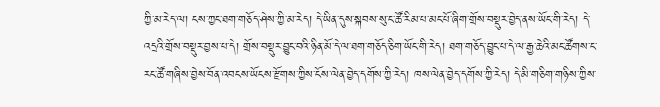ཀྱི་མ་རེད་ལ། ངས་ཀྱང་ཐག་གཅོད་ཤེས་ཀྱི་མ་རེད། དེ་ཡིན་དུས་སྐབས་སུ་ང་ཚོ་རིམ་པ་མང་པོ་ཞིག་གྲོས་བསྡུར་བྱེད་ནས་ཡོང་གི་རེད། དེ་འདྲའི་གྲོས་བསྡུར་བྱས་པ་དེ། གྲོས་བསྡུར་བྱུང་བའི་ཉིན་མོ་དེ་ལ་ཐག་གཅོད་ཅིག་ཡོང་གི་རེད། ཐག་གཅོད་བྱུང་པ་དེ་ལ་རྒྱ་ཆེའི་མང་ཚོགས་ང་རང་ཚོ་གཞིས་བྱེས་བོན་འབངས་ཡོངས་རྫོགས་ཀྱིས་ངོས་ལེན་བྱེད་དགོས་ཀྱི་རེད། ཁས་ལེན་བྱེད་དགོས་ཀྱི་རེད། དེ་མི་གཅིག་གཉིས་ཀྱིས་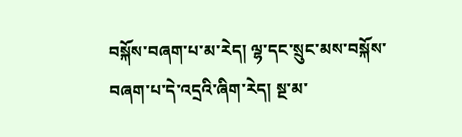བསྐོས་བཞག་པ་མ་རེད། ལྷ་དང་སྲུང་མས་བསྐོས་བཞག་པ་དེ་འདྲའི་ཞིག་རེད། སྔ་མ་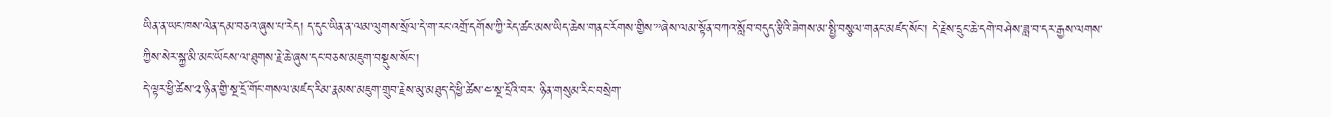ཡིན་ན་ཡང་ཁས་ལེན་དམ་བཅའ་ཞུས་པ་རེད། ད་དུང་ཡིན་ན་ལམ་ལུགས་སྲོལ་དེ་ག་རང་འགྲོ་དགོས་ཀྱི་རེད་ཚང་མས་ཡིད་ཆེས་གནང་རོགས་གྱིས་’’ཞེས་ལམ་སྟོན་བཀའ་སློབ་བདུད་རྩིའི་ཟེགས་མ་སྤྱི་བསྩལ་གནང་མཛད་སོང་། དེ་རྗེས་དྲུང་ཆེ་དགེ་བཤེས་ཟླ་བ་དར་རྒྱས་ལགས་ཀྱིས་སེར་སྐྱ་མི་མང་ཡོངས་ལ་ཐུགས་རྗེ་ཆེ་ཞུས་དང་བཅས་མཇུག་བསྡུས་སོང་།
དེ་ལྟར་ཕྱི་ཚེས་༢་ཉིན་གྱི་སྔ་དྲོ་གོང་གསལ་མཛད་རིམ་རྣམས་མཇུག་གྲུབ་རྗེས་མུ་མཐུད་དེ་ཕྱི་ཚེས་༤་སྔ་དྲོའི་བར་ ཉིན་གསུམ་རིང་བསྲེག་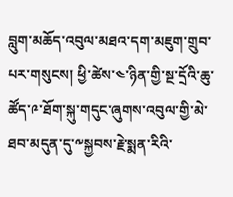བླུག་མཆོད་འབུལ་མཐའ་དག་མཇུག་གྲུབ་པར་གསུངས། ཕྱི་ཚེས་༤་ཉིན་གྱི་སྔ་དྲོའི་ཆུ་ཚོད་༩་ཐོག་སྐུ་གདུང་ཞུགས་འབུལ་གྱི་མེ་ཐབ་མདུན་དུ་༸སྐྱབས་རྗེ་སྨན་རིའི་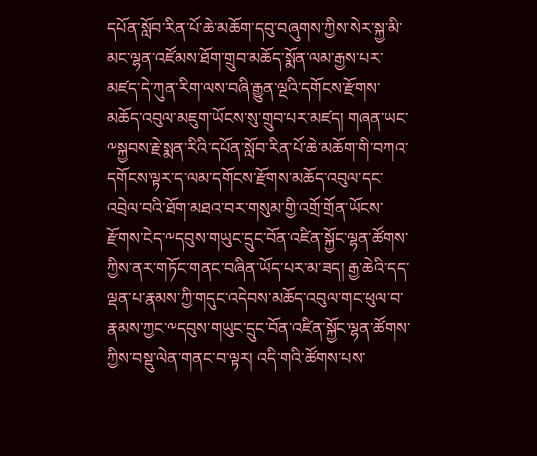དཔོན་སློབ་རིན་པོ་ཆེ་མཆོག་དབུ་བཞུགས་ཀྱིས་སེར་སྐྱ་མི་མང་ལྷན་འཛོམས་ཐོག་གྲུབ་མཆོད་སྨོན་ལམ་རྒྱས་པར་མཛད་དེ་ཀུན་རིག་ལས་བཞི་རྒྱུན་ལྔའི་དགོངས་རྫོགས་མཆོད་འབུལ་མཇུག་ཡོངས་སུ་གྲུབ་པར་མཛད། གཞན་ཡང་༸སྐྱབས་རྗེ་སྨན་རིའི་དཔོན་སློབ་རིན་པོ་ཆེ་མཆོག་གི་བཀའ་དགོངས་ལྟར་ད་ལམ་དགོངས་རྫོགས་མཆོད་འབུལ་དང་འབྲེལ་བའི་ཐོག་མཐའ་བར་གསུམ་གྱི་འགྲོ་གྲོན་ཡོངས་རྫོགས་ངེད་༸དབུས་གཡུང་དྲུང་བོན་འཛིན་སྐྱོང་ལྷན་ཚོགས་ཀྱིས་ནར་གཏོང་གནང་བཞིན་ཡོད་པར་མ་ཟད། རྒྱ་ཆེའི་དད་ལྡན་པ་རྣམས་ཀྱི་གདུང་འདེབས་མཆོད་འབུལ་གང་ཕུལ་བ་རྣམས་ཀྱང་༸དབུས་གཡུང་དྲུང་བོན་འཛིན་སྐྱོང་ལྷན་ཚོགས་ཀྱིས་བསྡུ་ལེན་གནང་བ་ལྟར། འདི་གའི་ཚོགས་པས་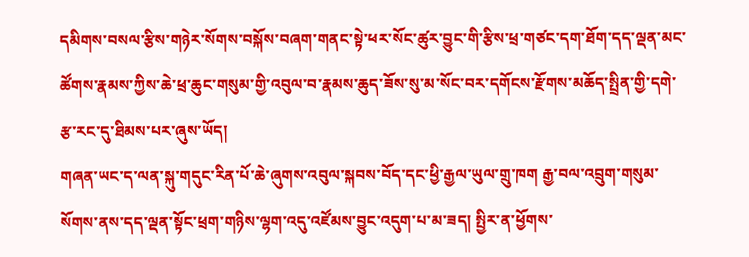དམིགས་བསལ་རྩིས་གཉེར་སོགས་བསྐོས་བཞག་གནང་སྟེ་ཕར་སོང་ཚུར་བྱུང་གི་རྩིས་ཕྲ་གཙང་དག་ཐོག་དད་ལྡན་མང་ཚོགས་རྣམས་ཀྱིས་ཆེ་ཕྲ་ཆུང་གསུམ་གྱི་འབུལ་བ་རྣམས་ཆུད་ཟོས་སུ་མ་སོང་བར་དགོངས་རྫོགས་མཆོད་སྤྲིན་གྱི་དགེ་རྩ་རང་དུ་ཐིམས་པར་ཞུས་ཡོད།
གཞན་ཡང་ད་ལན་སྐུ་གདུང་རིན་པོ་ཆེ་ཞུགས་འབུལ་སྐབས་བོད་དང་ཕྱི་རྒྱལ་ཡུལ་གྲུ་ཁག རྒྱ་བལ་འབྲུག་གསུམ་སོགས་ནས་དད་ལྡན་སྟོང་ཕྲག་གཉིས་ལྷག་འདུ་འཛོམས་བྱུང་འདུག་པ་མ་ཟད། སྤྱིར་ན་ཕྱོགས་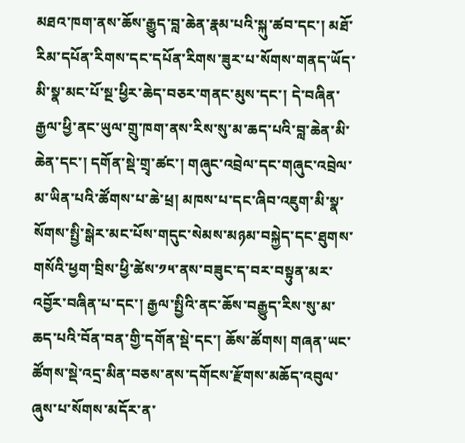མཐའ་ཁག་ནས་ཆོས་རྒྱུད་བླ་ཆེན་རྣམ་པའི་སྐུ་ཚབ་དང་། མཐོ་རིམ་དཔོན་རིགས་དང་དཔོན་རིགས་ཟུར་པ་སོགས་གནད་ཡོད་མི་སྣ་མང་པོ་སྔ་ཕྱིར་ཆེད་བཅར་གནང་མུས་དང་། དེ་བཞིན་རྒྱལ་ཕྱི་ནང་ཡུལ་གྲུ་ཁག་ནས་རིས་སུ་མ་ཆད་པའི་བླ་ཆེན་མི་ཆེན་དང་། དགོན་སྡེ་གྲྭ་ཚང་། གཞུང་འབྲེལ་དང་གཞུང་འབྲེལ་མ་ཡིན་པའི་ཚོགས་པ་ཆེ་ཕྲ། མཁས་པ་དང་ཞིབ་འཇུག་མི་སྣ་སོགས་སྤྱི་སྒེར་མང་པོས་གདུང་སེམས་མཉམ་བསྐྱེད་དང་ཐུགས་གསོའི་ཕྱག་བྲིས་ཕྱི་ཚེས་༡༥་ནས་བཟུང་ད་བར་བསྟུན་མར་འབྱོར་བཞིན་པ་དང་། རྒྱལ་སྤྱིའི་ནང་ཆོས་བརྒྱུད་རིས་སུ་མ་ཆད་པའི་བོན་བན་གྱི་དགོན་སྡེ་དང་། ཆོས་ཚོགས། གཞན་ཡང་ཚོགས་སྡེ་འདྲ་མིན་བཅས་ནས་དགོངས་རྫོགས་མཆོད་འབུལ་ཞུས་པ་སོགས་མདོར་ན་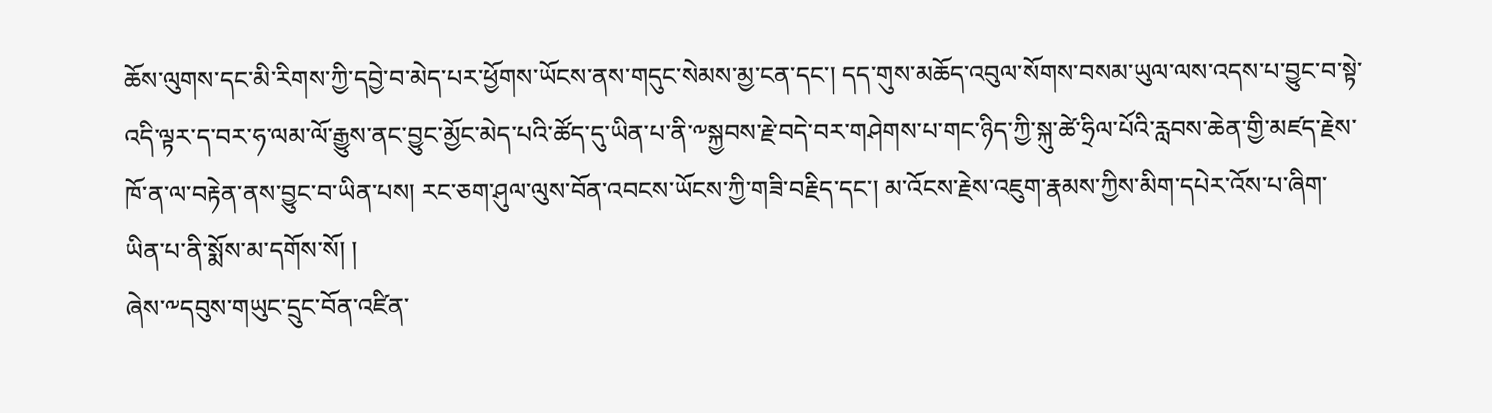ཆོས་ལུགས་དང་མི་རིགས་ཀྱི་དབྱེ་བ་མེད་པར་ཕྱོགས་ཡོངས་ནས་གདུང་སེམས་མྱ་ངན་དང་། དད་གུས་མཆོད་འབུལ་སོགས་བསམ་ཡུལ་ལས་འདས་པ་བྱུང་བ་སྟེ་འདི་ལྟར་ད་བར་ཧ་ལམ་ལོ་རྒྱུས་ནང་བྱུང་མྱོང་མེད་པའི་ཚོད་དུ་ཡིན་པ་ནི་༸སྐྱབས་རྗེ་བདེ་བར་གཤེགས་པ་གང་ཉིད་ཀྱི་སྐུ་ཚེ་ཧྲིལ་པོའི་རླབས་ཆེན་གྱི་མཛད་རྗེས་ཁོ་ན་ལ་བརྟེན་ནས་བྱུང་བ་ཡིན་པས། རང་ཅག་ཤུལ་ལུས་བོན་འབངས་ཡོངས་ཀྱི་གཟི་བརྗིད་དང་། མ་འོངས་རྗེས་འཇུག་རྣམས་ཀྱིས་མིག་དཔེར་འོས་པ་ཞིག་ཡིན་པ་ནི་སྨོས་མ་དགོས་སོ། །
ཞེས་༸དབུས་གཡུང་དྲུང་བོན་འཛིན་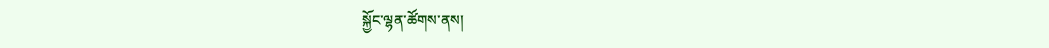སྐྱོང་ལྷན་ཚོགས་ནས།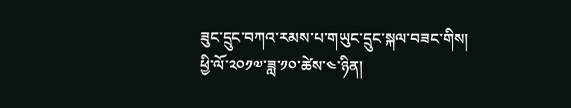ཟུང་དྲུང་བཀའ་རམས་པ་གཡུང་དྲུང་སྐལ་བཟང་གིས།
ཕྱི་ལོ་༢༠༡༧་ཟླ་༡༠་ཚེས་༤་ཉིན།